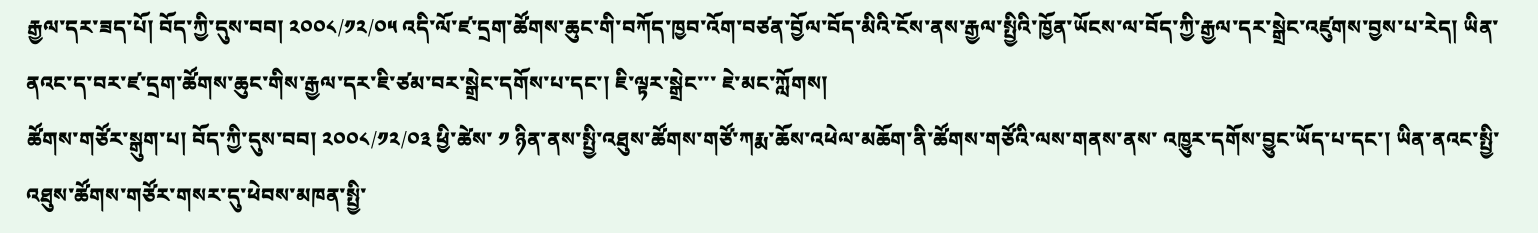རྒྱལ་དར་ཟད་པོ། བོད་ཀྱི་དུས་བབ། ༢༠༠༨/༡༢/༠༥ འདི་ལོ་ཛ་དྲག་ཚོགས་ཆུང་གི་བཀོད་ཁྱབ་འོག་བཙན་བྱོལ་བོད་མིའི་ངོས་ནས་རྒྱལ་སྤྱིའི་ཁྱོན་ཡོངས་ལ་བོད་ཀྱི་རྒྱལ་དར་སྒྲེང་འཛུགས་བྱས་པ་རེད། ཡིན་ནའང་ད་བར་ཛ་དྲག་ཚོགས་ཆུང་གིས་རྒྱལ་དར་ཇི་ཙམ་བར་སྒྲེང་དགོས་པ་དང་། ཇི་ལྟར་སྒྲེང་་་ ཇེ་མང་ཀློགས།
ཚོགས་གཙོར་སྒུག་པ། བོད་ཀྱི་དུས་བབ། ༢༠༠༨/༡༢/༠༣ ཕྱི་ཚེས་ ༡ ཉིན་ནས་སྤྱི་འཐུས་ཚོགས་གཙོ་ཀརྨ་ཆོས་འཕེལ་མཆོག་ནི་ཚོགས་གཙོའི་ལས་གནས་ནས་ འཁྱུར་དགོས་བྱུང་ཡོད་པ་དང་། ཡིན་ནའང་སྤྱི་འཐུས་ཚོགས་གཙོར་གསར་དུ་ཕེབས་མཁན་སྤྱི་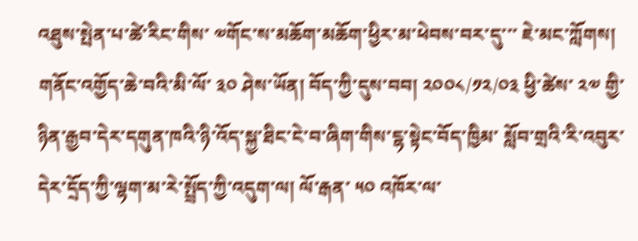འཐུས་སྤེན་པ་ཚེ་རིང་གིས་ ༧གོང་ས་མཆོག་མཆོག་ཕྱིར་མ་ཕེབས་བར་དུ་་་ ཇེ་མང་ཀློགས།
གནོང་འགྱོད་ཆེ་བའི་མི་ལོ་ ༣༠ ཤེས་ཡོན། བོད་ཀྱི་དུས་བབ། ༢༠༠༨/༡༢/༠༣ ཕྱི་ཚེས་ ༢༧ གྱི་ཉིན་རྒྱབ་དེར་དགུན་ཁའི་ཉི་འོད་སྐྱ་ཐིང་ངེ་བ་ཞིག་གིས་ངྷ་སྟེང་བོད་ཁྱིམ་ སློབ་གྲའི་རི་འབུར་དེར་དྲོད་ཀྱི་ལྷག་མ་རེ་སྤྲོད་ཀྱི་འདུག་ལ། ལོ་རྒན་ ༥༠ འཁོར་ལ་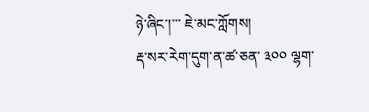ཉེ་ཞིང་།་་་ ཇེ་མང་ཀློགས།
རྡ་སར་རེག་དུག་ན་ཚ་ཅན་ ༣༠༠ ལྷག་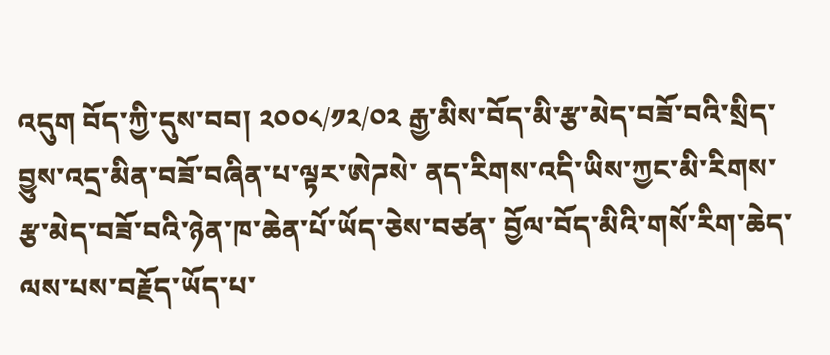འདུག བོད་ཀྱི་དུས་བབ། ༢༠༠༨/༡༢/༠༢ རྒྱ་མིས་བོད་མི་རྩ་མེད་བཟོ་བའི་སྲིད་བྱུས་འདྲ་མིན་བཟོ་བཞིན་པ་ལྟར་ཨེཌསེ་ ནད་རིགས་འདི་ཡིས་ཀྱང་མི་རིགས་རྩ་མེད་བཟོ་བའི་ཉེན་ཁ་ཆེན་པོ་ཡོད་ཅེས་བཙན་ བྱོལ་བོད་མིའི་གསོ་རིག་ཆེད་ལས་པས་བརྗོད་ཡོད་པ་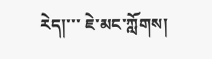རེད།་་་ ཇེ་མང་ཀློགས།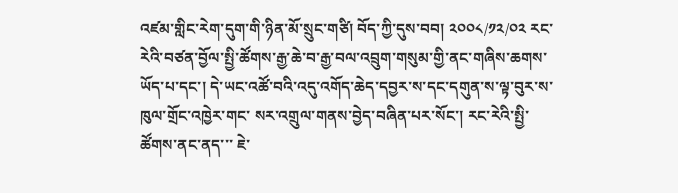འཛམ་གླིང་རེག་དུག་གི་ཉིན་མོ་སྲུང་གཙི། བོད་ཀྱི་དུས་བབ། ༢༠༠༨/༡༢/༠༢ རང་རེའི་བཙན་བྱོལ་སྤྱི་ཚོགས་རྒྱ་ཆེ་བ་རྒྱ་བལ་འབྲུག་གསུམ་གྱི་ནང་གཞིས་ཆགས་ ཡོད་པ་དང་། དེ་ཡང་འཚོ་བའི་འདུ་འགོད་ཆེད་དབྱར་ས་དང་དགུན་ས་ལྟ་བུར་ས་ཁུལ་གྲོང་འཁྱེར་གང་ སར་འགྲུལ་གནས་བྱེད་བཞིན་པར་སོང་། རང་རེའི་སྤྱི་ཚོགས་ནང་ནད་་་ ཇེ་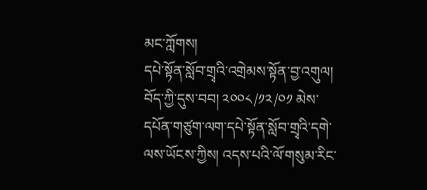མང་ཀློགས།
དཔེ་སྟོན་སློབ་གྲྭའི་འགྲེམས་སྟོན་བྱ་འགུལ། བོད་ཀྱི་དུས་བབ། ༢༠༠༨/༡༢/༠༡ མེས་དཔོན་གཙུག་ལག་དཔེ་སྟོན་སློབ་གྲྭའི་དགེ་ལས་ཡོངས་ཀྱིས། འདས་པའི་ལོ་གསུམ་རིང་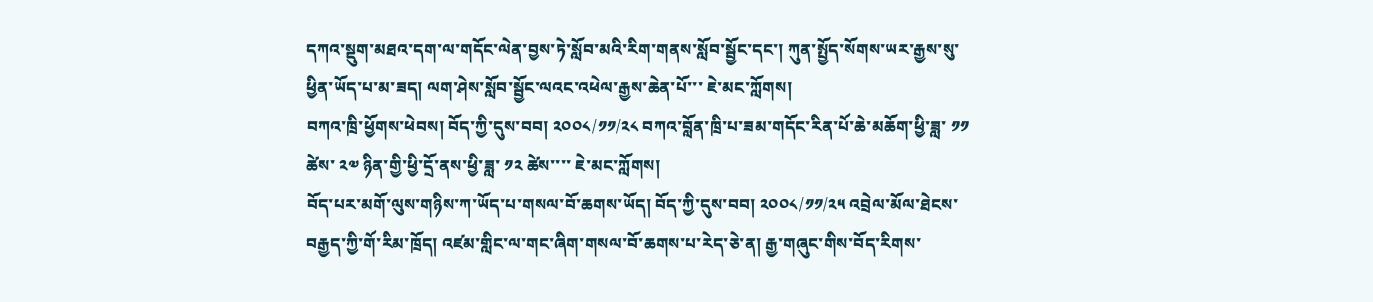དཀའ་སྡུག་མཐའ་དག་ལ་གདོང་ལེན་བྱས་ཏེ་སློབ་མའི་རིག་གནས་སློབ་སྦྱོང་དང་། ཀུན་སྤྱོད་སོགས་ཡར་རྒྱས་སུ་ཕྱིན་ཡོད་པ་མ་ཟད། ལག་ཤེས་སློབ་སྦྱོང་ལའང་འཕེལ་རྒྱས་ཆེན་པོ་་་ ཇེ་མང་ཀློགས།
བཀའ་ཁྲི་ཕྱོགས་ཕེབས། བོད་ཀྱི་དུས་བབ། ༢༠༠༨/༡༡/༢༨ བཀའ་བློན་ཁྲི་པ་ཟམ་གདོང་རིན་པོ་ཆེ་མཆོག་ཕྱི་ཟླ་ ༡༡ ཚེས་ ༢༧ ཉིན་གྱི་ཕྱི་དྲོ་ནས་ཕྱི་ཟླ་ ༡༢ ཚེས་་་་ ཇེ་མང་ཀློགས།
བོད་པར་མགོ་ལུས་གཉིས་ཀ་ཡོད་པ་གསལ་བོ་ཆགས་ཡོད། བོད་ཀྱི་དུས་བབ། ༢༠༠༨/༡༡/༢༥ འབྲེལ་མོལ་ཐེངས་བརྒྱད་ཀྱི་གོ་རིམ་ཁྲོད། འཛམ་གླིང་ལ་གང་ཞིག་གསལ་བོ་ཆགས་པ་རེད་ཅེ་ན། རྒྱ་གཞུང་གིས་བོད་རིགས་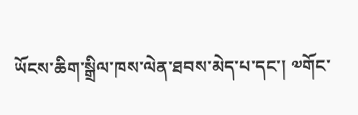ཡོངས་ཆིག་སྒྲིལ་ཁས་ལེན་ཐབས་མེད་པ་དང་། ༧གོང་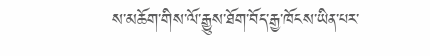ས་མཆོག་གིས་ལོ་རྒྱུས་ཐོག་བོད་རྒྱ་ཁོངས་ཡིན་པར་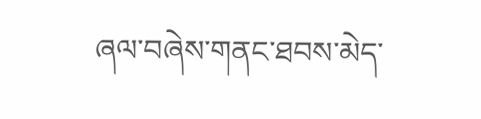ཞལ་བཞེས་གནང་ཐབས་མེད་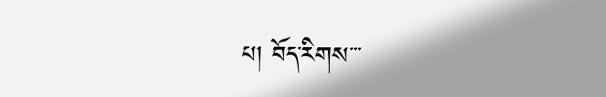པ། བོད་རིགས་་་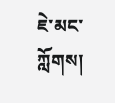ཇེ་མང་ཀློགས།